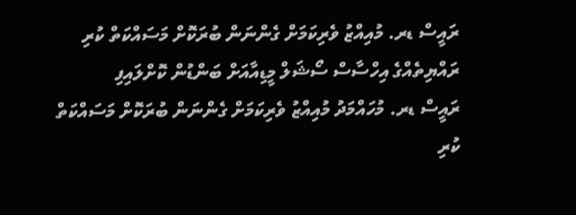ރައީސް ޑރ. މުއިއްޒު ވެރިކަމަށް ގެންނަން ބުރަކޮށް މަސައްކަތް ކުރި ރައްޔިތެއްގެ އިހްސާސް ސޯޝަލް މީޑިއާއަށް ބަންޑުން ކޮށްލައިފި
ރައީސް ޑރ. މުހައްމަދު މުއިއްޒު ވެރިކަމަށް ގެންނަން ބުރަކޮށް މަސައްކަތް ކުރި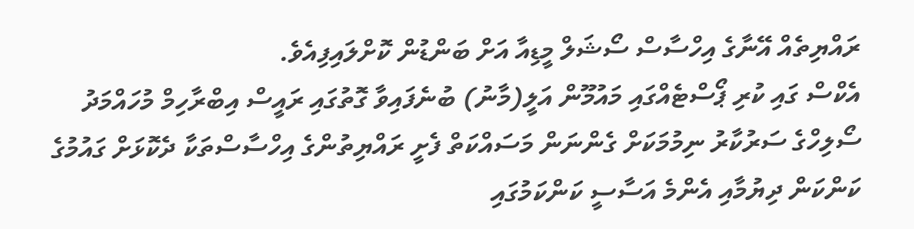ރައްޔިތެއް އޭނާގެ އިހްސާސް ސޯޝަލް މީޑިއާ އަށް ބަންޑުން ކޮށްލައިފިއެވެ.
އެކްސް ގައި ކުރި ޕޯސްޓެއްގައި މައުމޫން އަލީ(މާނު) ބުނެފައިވާ ގޮތުގައި ރައީސް އިބްރާހިމް މުހައްމަދު ސޯލިހްގެ ސަރުކާރު ނިމުމަކަށް ގެންނަން މަސައްކަތް ފެށީ ރައްޔިތުންގެ އިހްސާސްތަކާ ދެކޮޅަށް ގައުމުގެ ކަންކަން ދިޔުމާއި އެންމެ އަސާސީ ކަންކަމުގައި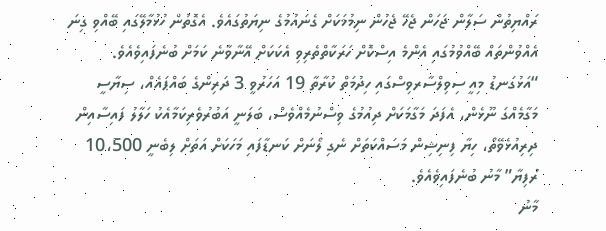ރައްޔިތުން ސަލާން ޖަހަން ޖެހޭ ޖެހުން ނިމުމަކަށް ގެނައުމުގެ ނިޔަތުގައެވެ. އެގޮތުން ހުޅުމާލޭގައި ބޭއްވި ގިނަ އެއްވުންތައް ބޭއްވުމުގައި އެންމެ އިސްކޮށް ހަރަކާތްތެރިވި އެކަކަށް އޭނާވާނެ ކަމަށް ބުނެފައިވެއެވެ.
“އަޅުގަނޑު މިއީ ސިވިލްސާރވިސްގައި ހިދުމަތް ކުރާތާ 19 އަހަރުވީ 3 ދަރިންގެ ބައްޕައެއް، ސިޔާސީ މަގާމެއްގަ ނޫޅެން، އެފަދަ މަގާމަކަށް ދިއުމުގެ ވިސްނުމެއްވެސް، ބަލަނީ އަބުރުވެރިކަމާއެކު ހަލާލު ފައިސާއިން ދިރިއުޅެވޭތޯ، ހިޔާ ފިނިޝިން މަސައްކަތަށް ނެގި ލޯނަށް ކަނޑާފައި މަހަކަށް އަތަށް ލިބެނީ 10،500 ރުފިޔާ” މާނު ބުނެފައިވެއެވެ.
މާނު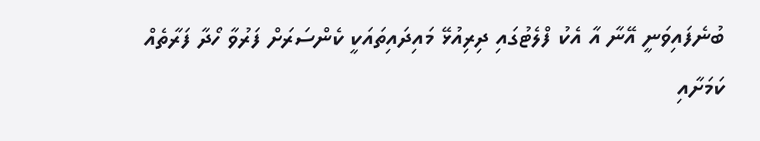ބުނެފައިވަނީ އޭނާ އާ އެކު ފްލެޓުގައި ދިރިއުޅޭ މައިދައިތައަކީ ކެންސަރަށް ފަރުވާ ހޯދާ ފަރާތެއް ކަމަށާއި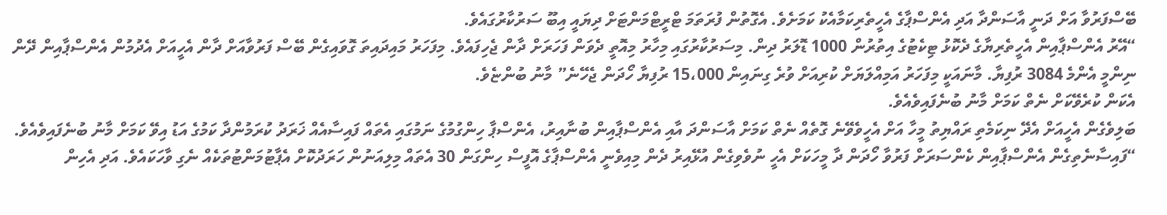ބޭސްފަރުވާ އަށް ދަނީ އާސަންދާ އަދި އެންސްޕާގެ އެހީތެރިކަމާއެކު ކަމަށެވެ. އެގޮތުން ފުރަތަމަ ޓްރީޓްމަންޓަށް ދިޔައީ އިބޫ ސަރުކާރުގައެވެ.
“އޭރު އެންސްޕާއިން އެހީތެރިޔާގެ ދެކޮޅު ޓިކެޓުގެ އިތުރުން 1000 ޑޮލަރު ދިން. މިސަރުކާރުގައި މިހާރު މިއޮތީ ދެވަން ފަހަރަށް ދާން ޖެހިފައެވެ. މިފަހަރު މައިދައިތަ ގޮވައިގެން ބޭސް ފަރުވާއަށް ދާން އެހީއަށް އެދުމުން އެންސްޕާއިން ދޭން ނިންމީ އެންމެ 3084 ރުފިޔާ. މާނައަކީ މިފަހަރު އަމިއްލަޔަށް ކުރިއަށް ވުރެ ގިނައިން 15،000 ރުފިޔާ ހޯދަން ޖެހޭނެ” މާނު ބުންޏެވެ.
އެކަން ކުރެވޭކަށް ނެތް ކަމަށް މާނު ބުނެފައިވެއެވެ.
ބަލިވެގެން އެހީއަށް އެދޭ ނިކަމެތި ރައްޔިތު މީހާ އަށް އެހީވެވޭނެ ގޮތެއް ނެތް ކަމަށް އާސަންދަ އާއި އެންސްޕާއިން ބުނާއިރު، އެންސްޕާ ހިންގުމުގެ ނަމުގައި އެތައް ފައިސާއެއް ޚަރަދު ކުރަމުންދާ ކަމުގެ އަޑު އިވޭ ކަމަށް މާނު ބުނެފައިވެއެވެ.
“ފައިސާނެތިގެން އެންސްޕާއިން ކެންސަރަށް ފަރުވާ ހޯދަން ދާ މީހަކަށް އެހީ ނުވެވިގެން އުޅޭއިރު ދެން މިއިވެނީ އެންސްޕާގެ އޮފީސް ހިންގަން 30 އެތައް މިލިއަނުން ހަރަދުކޮށް އެޕާޓުމަންޓުތަކެއް ނެގި ވާހަކައެވެ. އަދި އެހިން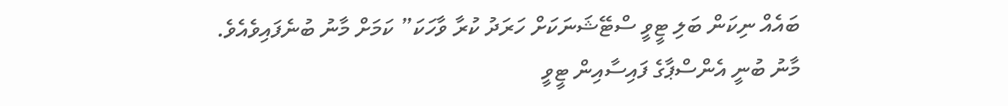ބައެއް ނިކަން ބަލި ޓީވީ ސްޓޭޝަނަކަށް ހަރަދު ކުރާ ވާހަކަ” ކަމަށް މާނު ބުނެފައިވެއެވެ.
މާނު ބުނީ އެންސްޕާގެ ފައިސާއިން ޓީވީ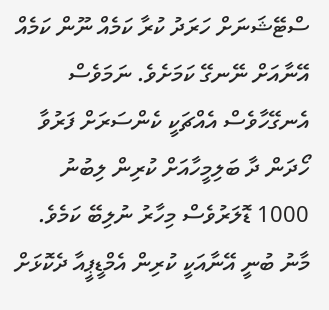ސްޓޭޝަނަށް ހަރަދު ކުރާ ކަމެއް ނޫން ކަމެއް އޭނާއަށް ނޭނގޭ ކަމަށެވެ. ނަމަވެސް އެނގޭހާވެސް އެއްޗަކީ ކެންސަރަށް ފަރުވާ ހޯދަން ދާ ބަލިމީހާއަށް ކުރިން ލިބުނު 1000 ޑޮލަރުވެސް މިހާރު ނުލިބޭ ކަމެވެ.
މާނު ބުނީ އޭނާއަކީ ކުރިން އެމްޑީޕީއާ ދެކޮޅަށް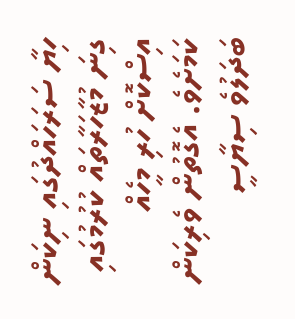ހިޔާ ސަރަހައްދުގައި ނިކަން ގިނަ މުޒާހަރާތައް ކުރުމުގައި އިސްކޮށް ހުރި މީހެއް ކަމަށެވެ. އެގޮތުން ވެރިކަން ބަދަލުވެ ސިޔާސީ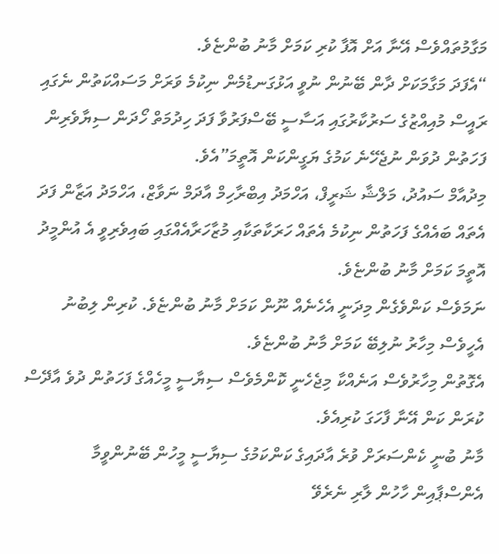މަގާމުތައްވެސް އޭނާ އަށް އޮފާ ކުރި ކަމަށް މާނު ބުންޏެވެ.
“އެފަދަ މަގާމަކަށް ދާން ބޭނުން ނުވީ އަޅުގަނޑުމެން ނިކުމެ ވަރަށް މަސައްކަތުން ނެގައި ރައީސް މުއިއްޒުގެ ސަރުކާރުގައި އަސާސީ ބޭސްފަރުވާ ފަދަ ހިދުމަތް ހޯދަން ސިޔާވެރިން ފަހަތުން ދުވަން ނުޖެހޭނެ ކަމުގެ ޔަގީންކަން އޮތީމަ”އެވެ.
މިދުއާމް ސައުދު، މަލްޝާ ޝަރީފް، އަހްމަދު އިބްރާހިމް އާދަމް ނަވާޒް، އަހްމަދު އަޒާން ފަދަ އެތައް ބައެއްގެ ފަހަތުން ނިކުމެ އެތައް ހަރަކާތަކާއި މުޒާހަރާއެއްގައި ބައިވެރިވީ އެ އުންމީދު އޮތީމަ ކަމަށް މާނު ބުންޏެވެ.
ނަމަވެސް ކަންވެގެން މިދަނީ އެހެނެއް ނޫން ކަމަށް މާނު ބުންޏެވެ. ކުރިން ލިބުނު އެހީވެސް މިހާރު ނުލިބޭ ކަމަށް މާނު ބުންޏެވެ.
އެގޮތުން މިހާރުވެސް އަނެއްކާ މިޖެހެނީ ކޮންމެވެސް ސިޔާސީ މީހެއްގެ ފަހަތުން ދުވެ އާދޭސް ކުރަން ކަން އޭނާ ފާހަގަ ކުރިއެވެ.
މާނު ބުނީ ކެންސަރަށް ވުރެ އާދައިގެ ކަންކަމުގެ ސިޔާސީ މީހުން ބޭނުންވީމާ އެންސްޕާއިން ހާހުން ލާރި ނެރެވޭ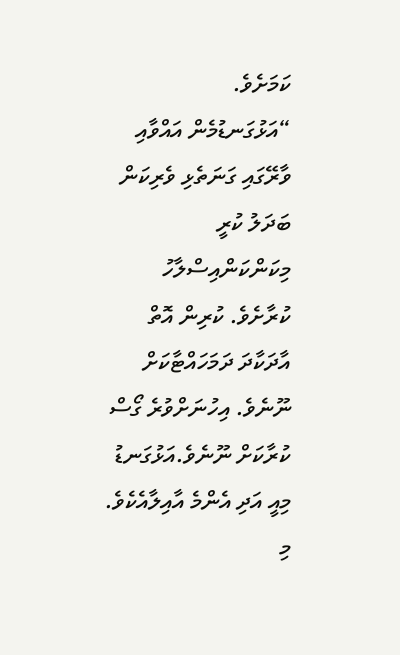ކަމަށެވެ.
“އަޅުގަނޑުމެން އައްވާއި ވާރޭގައި ގަނަތެޅި ވެރިކަން ބަދަލު ކުރީ މިކަންކަންއިސްލާހު ކުރާށެވެ. ކުރިން އޮތް އާދަކާދަ ދަމަހައްޓާކަށް ނޫނެވެ. އިހުނަށްވުރެ ގޯސް ކުރާކަށް ނޫނެވެ.އަޅުގަނޑު މިއީ އަދި އެންމެ އާއިލާއެކެވެ. މި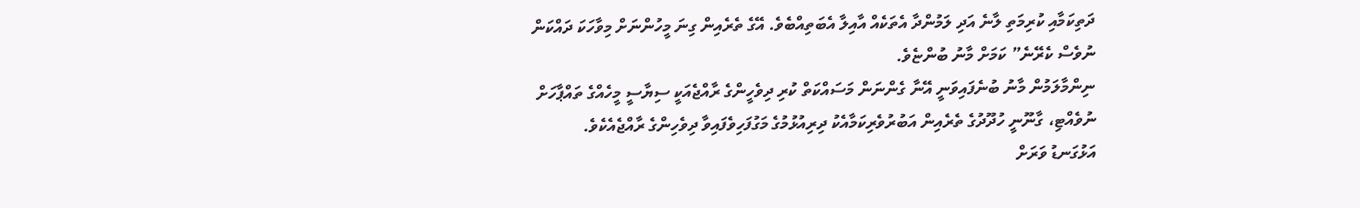ދަތިކަމާއި ކުރިމަތި ލާނެ އަދި ލަމުންދާ އެތަކެއް އާއިލާ އެބަތިއްބެވެ. އޭގެ ތެރެއިން ގިނަ މީހުންނަށް މިވާހަކަ ދައްކަން ނުވެސް ކެރޭނެ” ކަމަށް މާނު ބުންޏެވެ.
ނިންމާލަމުން މާނު ބުނެފައިވަނީ އޭނާ ގެންނަން މަސައްކަތް ކުރި ދިވެހީންގެ ރާއްޖެއަކީ ސިޔާސީ މީހެއްގެ ތައްޕާހަށް ނުވެއްޓި، ގާނޫނީ ހުދޫދުގެ ތެރެއިން އަބުރުވެރިކަމާއެކު ދިރިއުޅުމުގެ މަގުފަހިވެފައިވާ ދިވެހިންގެ ރާއްޖެއެކެވެ.
އަޅުގަނޑު ވަރަށް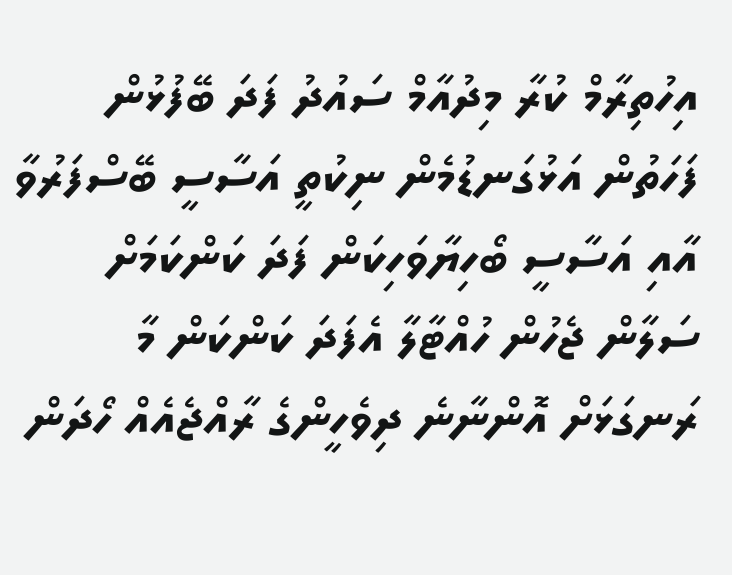އިހުތިރާމް ކުރާ މިދުއާމް ސައުދު ފަދަ ބޭފުޅުން ފަހަތުން އަޅުގަނޑުމެން ނިކުތީ އަސާސީ ބޭސްފަރުވާ އާއި އަސާސީ ބޯހިޔާވަހިކަން ފަދަ ކަންކަމަށް ސަލާން ޖެހުން ހުއްޓާލާ އެފަދަ ކަންކަން މާ ރަނގަޅަށް އޮންނާނެ ދިވެހީންގެ ރާއްޖެއެއް ހޯދަން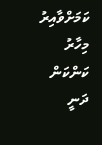ކަމަށްވާއިރު މިހާރު ކަންކަން ދަނީ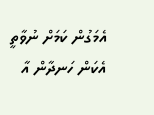އެމަގުން ކަމަށް ނުވާތީ އެކަން ހަނދާން އާ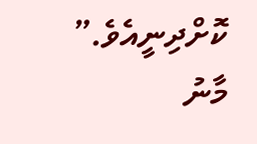ކޮށްދިނީއެވެ.” މާނު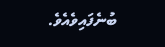ބުނެފައިވެއެވެ.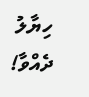ހިޔާލު ދެއްވާ!